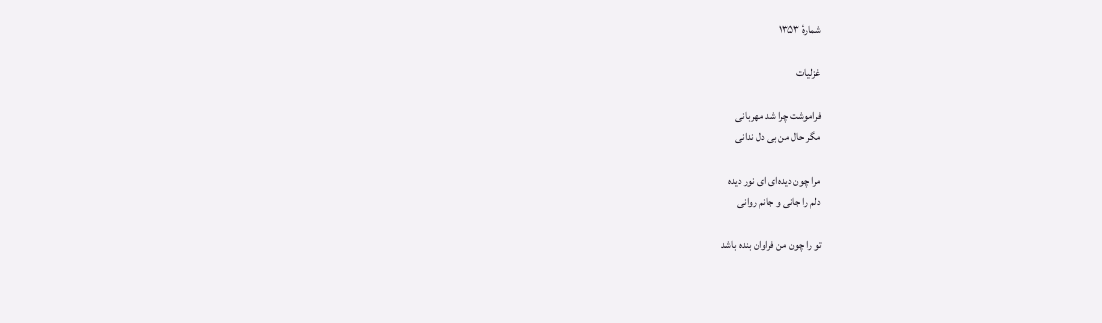شمارهٔ ۱۳۵۳

غزلیات

فراموشت چرا شد مهربانی
مگر حال من بی دل ندانی

مرا چون دیده‌ای ای نور دیده
دلم را جانی و جانم روانی

تو را چون من فراوان بنده باشد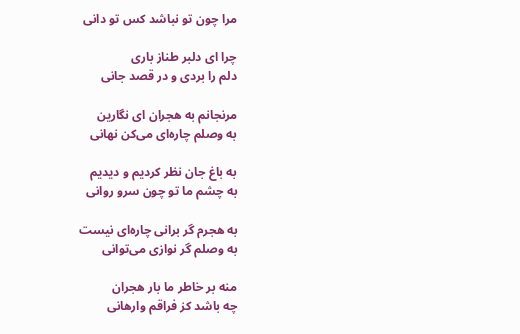مرا چون تو نباشد کس تو دانی

چرا ای دلبر طناز باری
دلم را بردی و در قصد جانی

مرنجانم به هجران ای نگارین
به وصلم چاره‌ای می‌کن نهانی

به باغ جان نظر کردیم و دیدیم
به چشم ما تو چون سرو روانی

به هجرم گر برانی چاره‌ای نیست
به وصلم گر نوازی می‌توانی

منه بر خاطر ما بار هجران
چه باشد کز فراقم وارهانی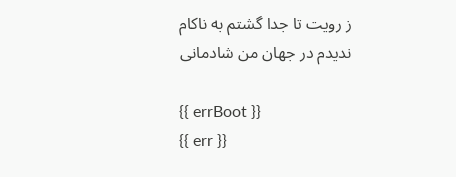ز رویت تا جدا گشتم به ناکام
ندیدم در جهان من شادمانی

{{ errBoot }}
{{ err }}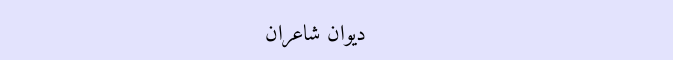دیوان شاعران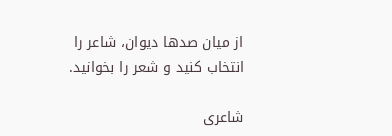از میان صدها دیوان، شاعر را انتخاب کنید و شعر را بخوانید.

شاعری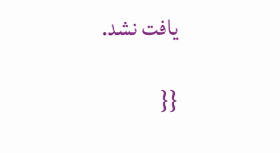یافت نشد.

{{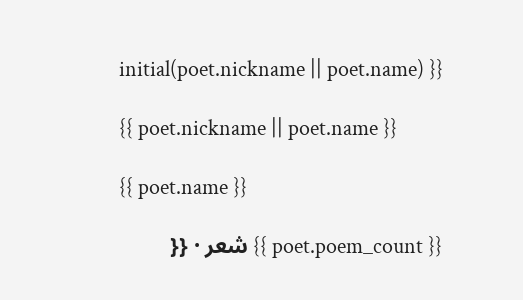initial(poet.nickname || poet.name) }}

{{ poet.nickname || poet.name }}

{{ poet.name }}

{{ poet.poem_count }} شعر · {{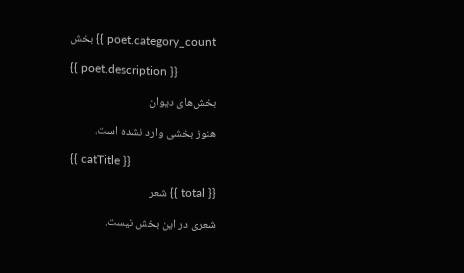poet.category_count }} بخش

{{ poet.description }}

بخش‌های دیوان

هنوز بخشی وارد نشده است.

{{ catTitle }}

{{ total }} شعر

شعری در این بخش نیست.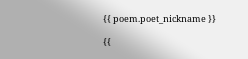{{ poem.poet_nickname }}

{{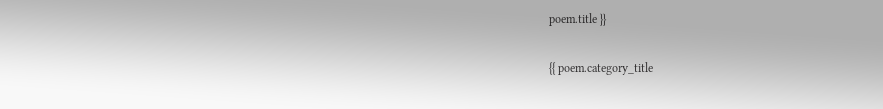poem.title }}

{{ poem.category_title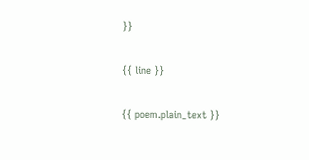}}

{{ line }}

{{ poem.plain_text }}